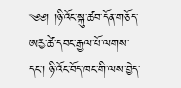༄༅། །ཉི་འོང་སྐུ་ཚབ་དོན་གཅོད་ཨརྱ་ཚེ་དབང་རྒྱལ་པོ་ལགས་དང་། ཉི་འོང་བོད་ཁང་གི་ལས་བྱེད་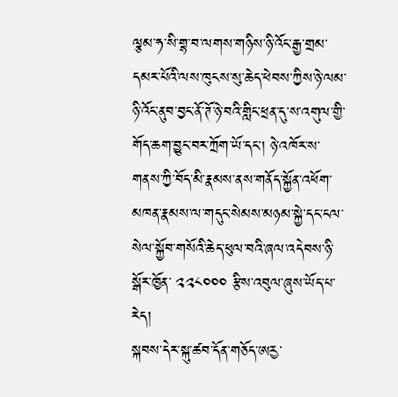ལྕམ་ཧ་སི་གྷ་བ་ལགས་གཉིས་ཉི་འོང་རྒྱ་གྲམ་དམར་པོའི་ལས་ཁུངས་སུ་ཆེད་ཕེབས་ཀྱིས་ཉེ་ལམ་ཉི་འོང་ནུབ་བྱང་ནོ་ཊོ་ཉེ་བའི་གླིང་ཕྲན་དུ་ས་འགུལ་གྱི་གོད་ཆག་བྱུང་བར་ཀྲོག་ཡོ་དང་། ཉེ་འཁོར་ས་གནས་ཀྱི་བོད་མི་རྣམས་ནས་གནོད་སྐྱོན་འཕོག་མཁན་རྣམས་ལ་གདུང་སེམས་མཉམ་སྐྱེ་དང་ངལ་སེལ་སྐྱོབ་གསོའི་ཆེད་ཕུལ་བའི་ཞལ་འདེབས་ཉི་སྒོར་ཁྱོན་ ༢༢༨༠༠༠ རྩིས་འབུལ་ཞུས་ཡོད་པ་རེད།
སྐབས་དེར་སྐུ་ཚབ་དོན་གཅོད་ཨརྱ་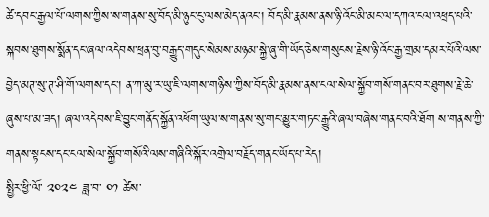ཚེ་དབང་རྒྱལ་པོ་ལགས་ཀྱིས་ས་གནས་སུ་བོད་མི་ཉུང་ངུ་ལས་མེད་ནའང་། བོད་མི་རྣམས་ནས་ཉི་འོང་མི་མང་ལ་དཀའ་ངལ་འཕྲད་པའི་སྐབས་ཐུགས་སྨོན་དང་ཞལ་འདེབས་ཕྲན་བུ་བརྒྱུད་གདུང་སེམས་མཉམ་སྐྱེ་ཞུ་གི་ཡོད་ཅེས་གསུངས་རྗེས་ཉི་འོང་རྒྱ་གྲམ་དམར་པོའི་ལས་བྱེད་མཊ་སུ་ཊ་ཤི་གོ་ལགས་དང་། ན་ཀ་མུ་ར་ཡུ་ཇི་ལགས་གཉིས་ཀྱིས་བོད་མི་རྣམས་ནས་ངལ་སེལ་སྐྱོབ་གསོ་གནང་བར་ཐུགས་རྗེ་ཆེ་ཞུས་པ་མ་ཟད། ཞལ་འདེབས་ཇི་བྱུང་གནོད་སྐྱོན་འཕོག་ཡུལ་ས་གནས་སུ་གང་མྱུར་གཏང་རྒྱུའི་ཞལ་བཞེས་གནང་བའི་ཐོག ས་གནས་ཀྱི་གནས་སྟངས་དང་ངལ་སེལ་སྐྱོབ་གསོའི་ལས་གཞིའི་སྐོར་འགྲེལ་བརྗོད་གནང་ཡོད་པ་རེད།
སྤྱིར་ཕྱི་ལོ་ ༢༠༢༤ ཟླ་བ་ ༠༡ ཚེས་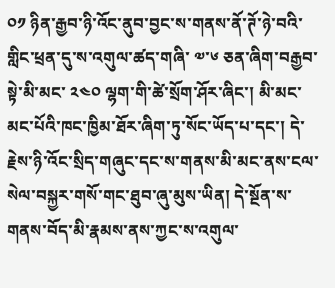༠༡ ཉིན་རྒྱབ་ཉི་འོང་ནུབ་བྱང་ས་གནས་ནོ་ཊོ་ཉེ་བའི་གླིང་ཕྲན་དུ་ས་འགུལ་ཚད་གཞི་ ༧་༦ ཅན་ཞིག་བརྒྱབ་སྟེ་མི་མང་ ༢༤༠ ལྷག་གི་ཚེ་སྲོག་ཤོར་ཞིང་། མི་མང་མང་པོའི་ཁང་ཁྱིམ་ཐོར་ཞིག་ཏུ་སོང་ཡོད་པ་དང་། དེ་རྗེས་ཉི་འོང་སྲིད་གཞུང་དང་ས་གནས་མི་མང་ནས་ངལ་སེལ་བསྐྱར་གསོ་གང་ཐུབ་ཞུ་མུས་ཡིན། དེ་སྔོན་ས་གནས་བོད་མི་རྣམས་ནས་ཀྱང་ས་འགུལ་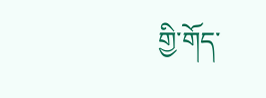གྱི་གོད་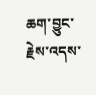ཆག་བྱུང་རྗེས་འདས་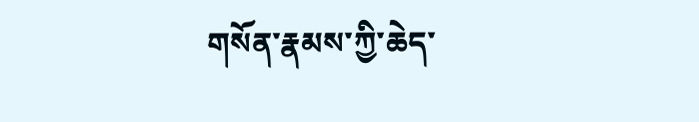གསོན་རྣམས་ཀྱི་ཆེད་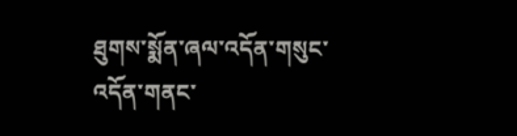ཐུགས་སྨོན་ཞལ་འདོན་གསུང་འདོན་གནང་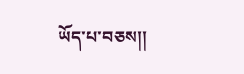ཡོད་པ་བཅས།།